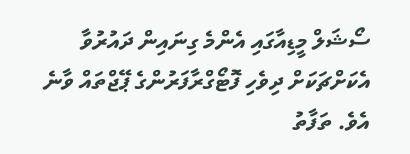ސޯޝަލް މީޑިއާގައި އެންމެ ގިނައިން ދައުރުވާ އެކަށްޗަކަށް ދިވެހި ފޮޓޯގްރާފަރުންގެ ޕޭޖްތައް ވާނެ އެވެ. ތަފާތު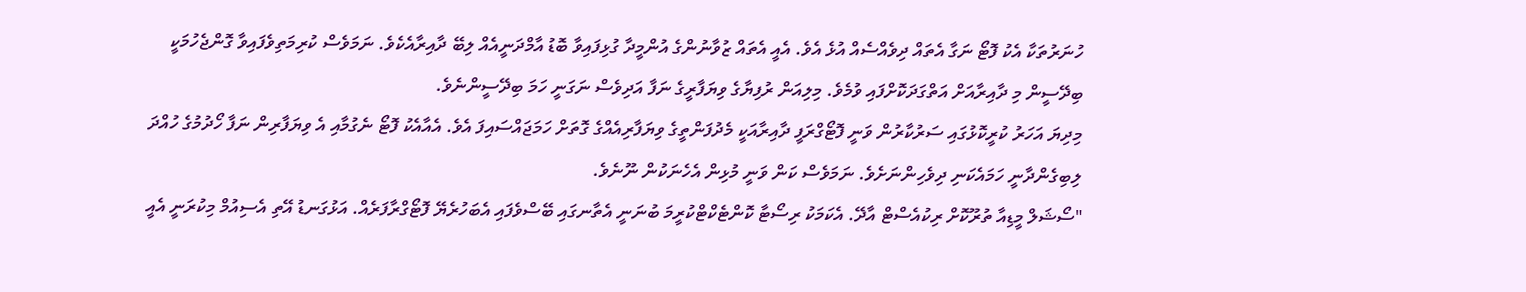ހުނަރުތަކާ އެކު ފޮޓޯ ނަގާ އެތައް ދިވެއްސެއް އުޅެ އެވެ. އެއީ އެތައް ޒުވާނުންގެ އުންމީދާ ގުޅިފައިވާ ބޮޑު އާމްދަނީއެއް ލިބޭ ދާއިރާއެކެވެ. ނަމަވެސް ކުރިމަތިވެފައިވާ ގޮންޖެހުމަކީ ބިދޭސީން މި ދާއިރާއަށް އަތްގަދަކޮށްފައި ވުމެވެ. މިލިއަން ރުފިޔާގެ ވިޔަފާރީގެ ނަފާ އަދިވެސް ނަގަނީ ހަމަ ބިދޭސީންނެވެ.
މިދިޔަ އަހަރު ކުރީކޮޅުގައި ސަރުކާރުން ވަނީ ފޮޓޯގްރަފީ ދާއިރާއަކީ މެދުފަންތީގެ ވިޔަފާރިއެއްގެ ގޮތަށް ހަމަޖައްސައިފަ އެވެ. އެއާއެކު ފޮޓޯ ނެގުމާއި އެ ވިޔަފާރިން ނަފާ ހޯދުމުގެ ހުއްދަ ލިބިގެންދާނީ ހަމައެކަނި ދިވެހިންނަށެވެ. ނަމަވެސް ކަން ވަނީ މުޅިން އެހެނަކުން ނޫނެވެ.
"ސޯޝަލް މީޑިއާ ތުރޫކޮށް ރިކުއެސްޓް އާދޭ. އެކަމަކު ރިސޯޓާ ކޮންޓެކްޓްކުރީމަ ބުނަނީ އެތާނގައި ބޭސްވެފައި އެބަހުރެޔޭ ފޮޓޯގްރާފަރެއް. އަޅުގަނޑު އޭތި އެސިއުމް މިކުރަނީ އެއީ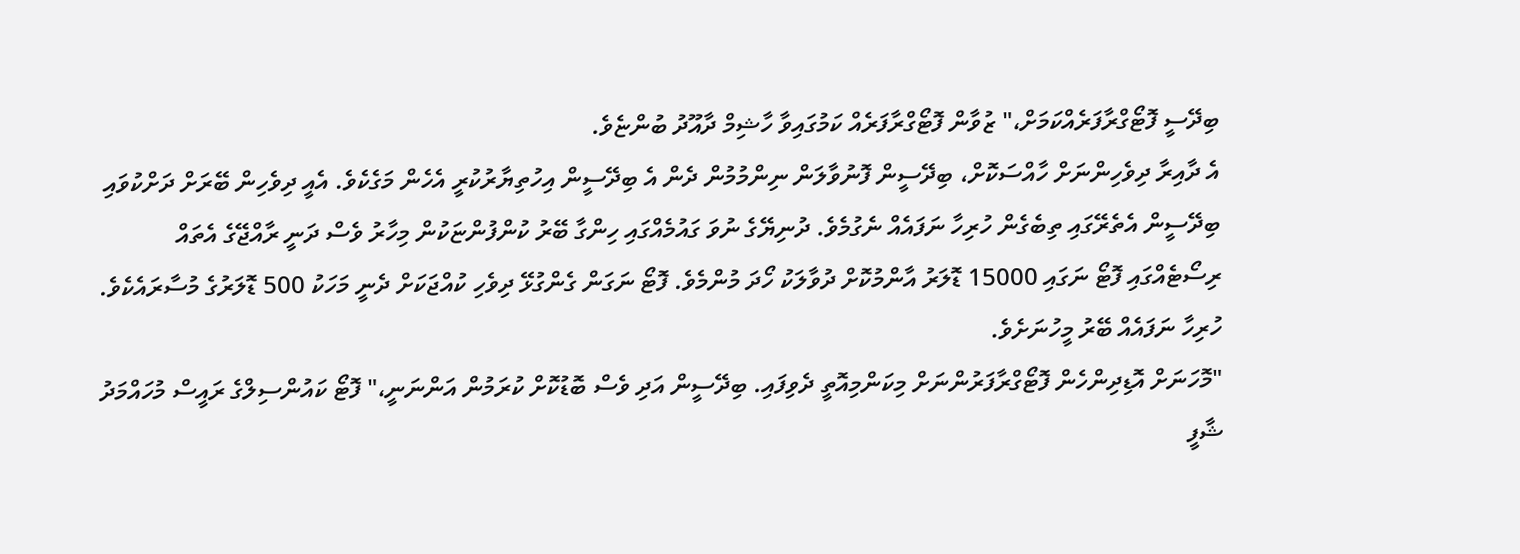ބިދޭސީ ފޮޓޯގްރާފަރެއްކަމަށް،" ޒުވާން ފޮޓޯގްރާފަރެއް ކަމުގައިވާ ހާޝިމް ދާއޫދު ބުންޏެވެ.
އެ ދާއިރާ ދިވެހިންނަށް ހާއްސަކޮށް، ބިދޭސީން ފޮނުވާލަން ނިންމުމުން ދެން އެ ބިދޭސީން އިހުތިޔާރުކުރީ އެހެން މަގެކެވެ. އެއީ ދިވެހިން ބޭރަށް ދަށްކުވައި ބިދޭސީން އެތެރޭގައި ތިބެގެން ހުރިހާ ނަފައެއް ނެގުމެވެ. ދުނިޔޭގެ ނުވަ ގައުމެއްގައި ހިންގާ ބޭރު ކުންފުންޏަކުން މިހާރު ވެސް ދަނީ ރާއްޖޭގެ އެތައް ރިސޯޓެއްގައި ފޮޓޯ ނަގައި 15000 ޑޮލަރު އާންމުކޮށް ދުވާލަކު ހޯދަ މުންމެވެ. ފޮޓޯ ނަގަން ގެންގުޅޭ ދިވެހި ކުއްޖަކަށް ދެނީ މަހަކު 500 ޑޮލަރުގެ މުސާރައެކެވެ. ހުރިހާ ނަފައެއް ބޭރު މީހުނަށެވެ.
"މޮހަނަށް އޮޑިދިންހެން ފޮޓޯގްރާފަރުންނަށް މިކަންމިއޮތީ ދެވިފައި. ބިދޭސީން އަދި ވެސް ބޮޑުކޮށް ކުރަމުން އަންނަނީ،" ފޮޓޯ ކައުންސިލްގެ ރައީސް މުހައްމަދު ޝާފީ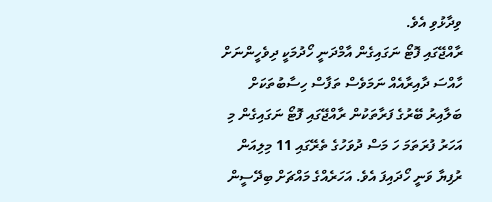ވިދާޅުވި އެވެ.
ރާއްޖޭގައި ފޮޓޯ ނަގައިގެން އާމްދަނީ ހޯދުމަކީ ދިވެހީންނަށް ހާއްސަ ދާއިރާއެއް ނަމަވެސް ތަފާސް ހިސާބުތަކަށް ބަލާއިރު ބޭރުގެ ފަރާތަކުން ރާއްޖޭގައި ފޮޓޯ ނަގައިގެން މި އަހަރު ފުރަތަމަ ހަ މަސް ދުވަހުގެ ތެރޭގައި 11 މިލިއަން ރުފިޔާ ވަނީ ހޯދައިފަ އެވެ. އަހަރެއްގެ މައްޗަށް ބިދޭސީން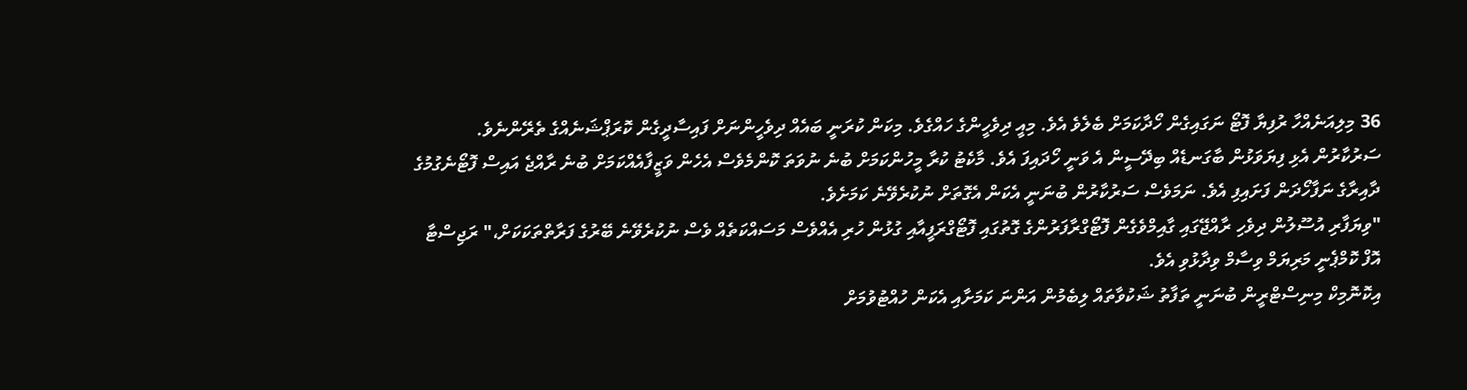36 މިލިއަނެއްހާ ރުފިޔާ ފޮޓޯ ނަގައިގެން ހޯދާކަމަށް ބެލެވެ އެވެ. މިއީ ދިވެހީންގެ ހައްގެވެ. މިކަން ކުރަނީ ބައެއް ދިވެހީންނަށް ފައިސާދީގެން ކޮރަޕްޝަނެއްގެ ތެރޭންނެވެ.
ސަރުކާރުން އެޅި ފިޔަވަޅުން ބާގަނޑެއް ބިދޭސީން އެ ވަނީ ހޯދައިފަ އެވެ. މާކެޓު ކުރާ މީހުންކަމަށް ބުނެ ނުވަތަ ކޮންމެވެސް އެހެން ވަޒީފާއެއްކަމަށް ބުނެ ރާއްޖެ އައިސް ފޮޓޯނެގުމުގެ ދާއިރާގެ ނަފާހޯދަން ފަށައިފި އެވެ. ނަމަވެސް ސަރުކާރުން ބުނަނީ އެކަން އެގޮތަށް ނުކުރެވޭނެ ކަމަށެވެ.
"ވިޔަފާރި އުސޫލުން ދިވެހި ރާއްޖޭގައި ގާއިމްވެގެން ފޮޓޯގްރާފަރުންގެ ގޮތުގައި ފޮޓޯގްރަފީއާއި ގުޅުން ހުރި އެއްވެސް މަސައްކަތެއް ވެސް ނުކުރެވޭނެ ބޭރުގެ ފަރާތްތަކަކަށް،" ރަޖިސްޓާ އޮފް ކޮމްޕެނީ މަރިޔަމް ވިސާމް ވިދާޅުވި އެވެ.
އިކޮނޮމިކް މިނިސްޓްރީން ބުނަނީ ތަފާތު ޝަކުވާތައް ލިބެމުން އަންނަ ކަމަށާއި އެކަން ހުއްޓުވުމަށް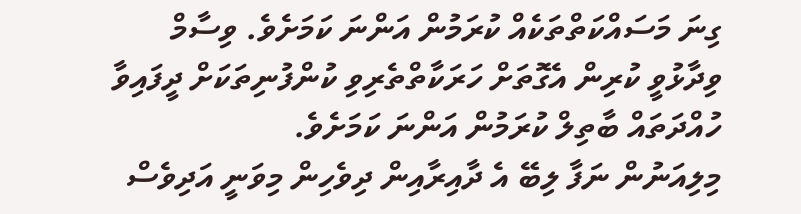ގިނަ މަސައްކަތްތަކެއް ކުރަމުން އަންނަ ކަމަށެވެ. ވިސާމް ވިދާޅުވީ ކުރިން އެގޮތަށް ހަރަކާތްތެރިވި ކުންފުނިތަކަށް ދީފައިވާ ހުއްދަތައް ބާތިލް ކުރަމުން އަންނަ ކަމަށެވެ.
މިލިއަނުން ނަފާ ލިބޭ އެ ދާއިރާއިން ދިވެހިން މިވަނީ އަދިވެސް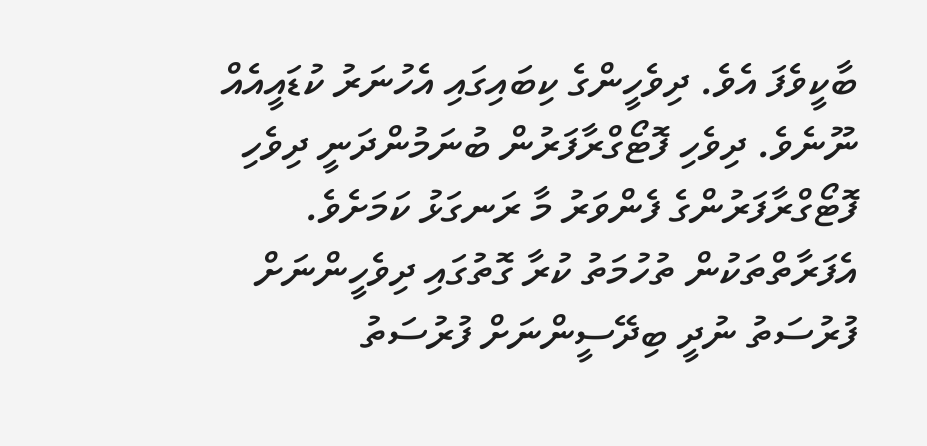ބާކީވެފަ އެވެ. ދިވެހީންގެ ކިބައިގައި އެހުނަރު ކުޑައީއެއް ނޫނެވެ. ދިވެހި ފޮޓޯގްރާފަރުން ބުނަމުންދަނީ ދިވެހި ފޮޓޯގްރާފަރުންގެ ފެންވަރު މާ ރަނގަޅު ކަމަށެވެ. އެފަރާތްތަކުން ތުހުމަތު ކުރާ ގޮތުގައި ދިވެހީންނަށް ފުރުސަތު ނުދީ ބިދޭސީންނަށް ފުރުސަތު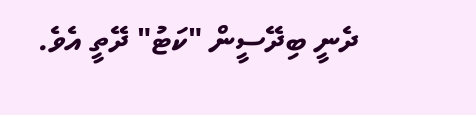ދެނީ ބިދޭސީން "ކަޓު" ދޭތީ އެވެ.